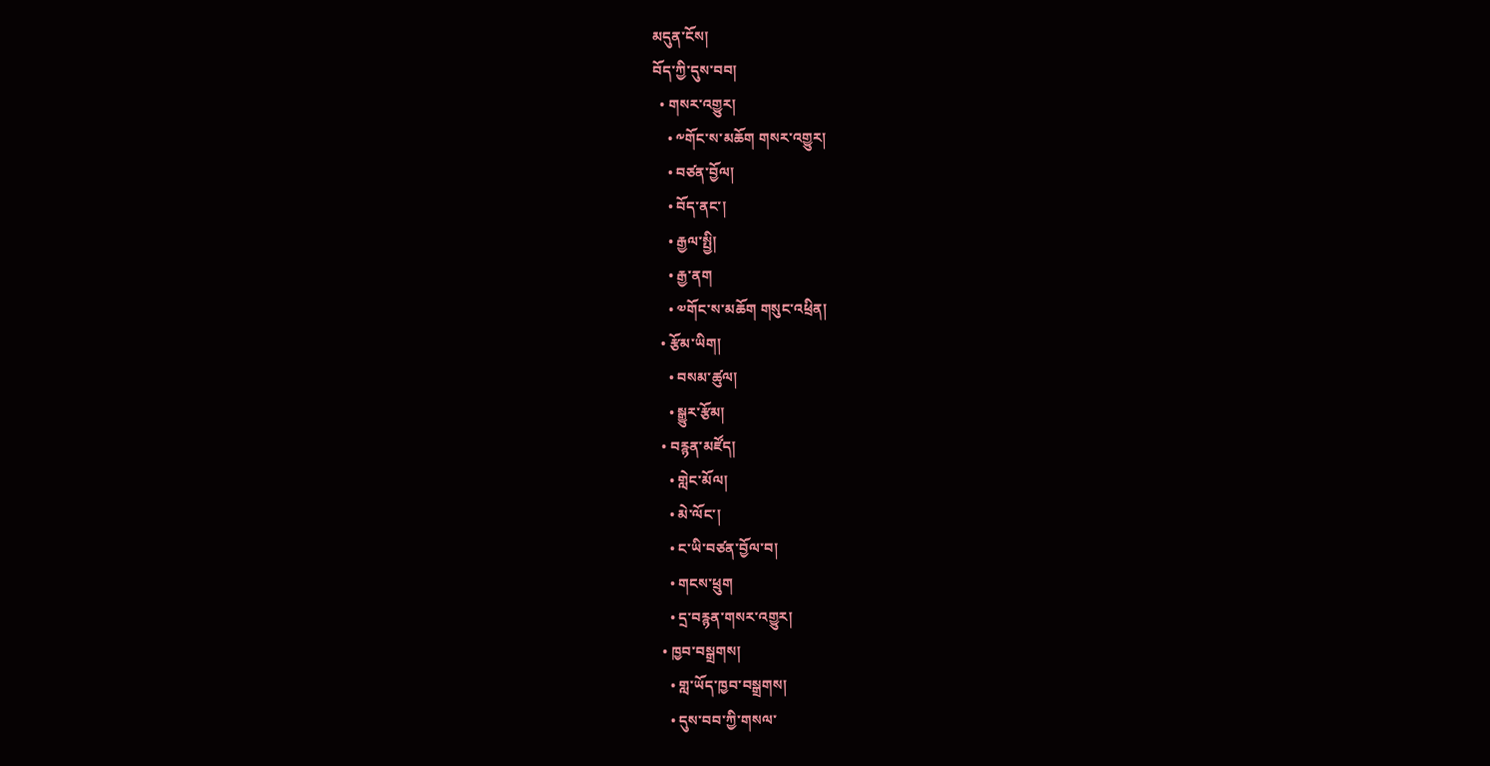མདུན་ངོས།
བོད་ཀྱི་དུས་བབ།
  • གསར་འགྱུར།
    • ༸གོང་ས་མཆོག གསར་འགྱུར།
    • བཙན་བྱོལ།
    • བོད་ནང་།
    • རྒྱལ་སྤྱི།
    • རྒྱ་ནག
    • ༧གོང་ས་མཆོག གསུང་འཕྲིན།
  • རྩོམ་ཡིག།
    • བསམ་ཚུལ།
    • སྒྱུར་རྩོམ།
  • བརྙན་མཛོད།
    • གླེང་མོལ།
    • མེ་ལོང་།
    • ང་ཡི་བཙན་བྱོལ་བ།
    • གངས་ཕྲུག
    • དྲ་བརྙན་གསར་འགྱུར།
  • ཁྱབ་བསྒྲགས།
    • གླ་ཡོད་ཁྱབ་བསྒྲགས།
    • དུས་བབ་ཀྱི་གསལ་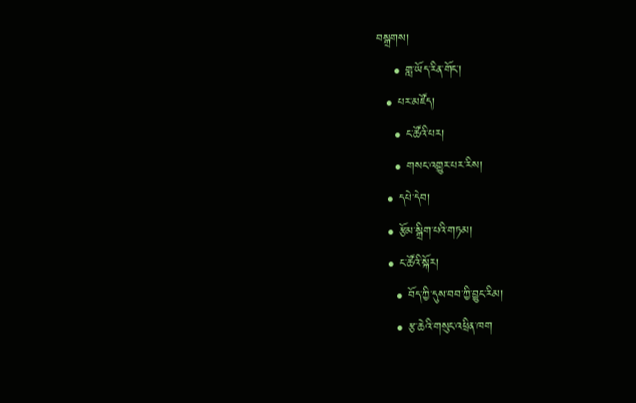བསྒྲགས།
    • གླ་ཡོད་རིན་གོང་།
  • པར་མཛོད།
    • ང་ཚོའི་པར།
    • གསང་འགྱུར་པར་རིས།
  • དཔེ་དེབ།
  • རྩོམ་སྒྲིག་པའི་གཏམ།
  • ང་ཚོའི་སྐོར།
    • བོད་ཀྱི་དུས་བབ་ཀྱི་བྱུང་རིམ།
    • རྩ་ཆེའི་གསུང་འཕྲིན་ཁག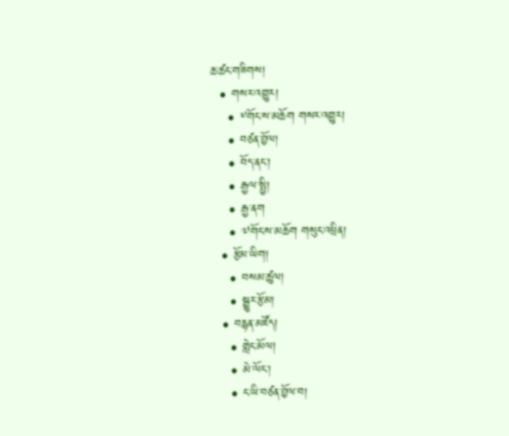ཆ་ཚང་གཟིགས།
  • གསར་འགྱུར།
    • ༸གོང་ས་མཆོག གསར་འགྱུར།
    • བཙན་བྱོལ།
    • བོད་ནང་།
    • རྒྱལ་སྤྱི།
    • རྒྱ་ནག
    • ༧གོང་ས་མཆོག གསུང་འཕྲིན།
  • རྩོམ་ཡིག།
    • བསམ་ཚུལ།
    • སྒྱུར་རྩོམ།
  • བརྙན་མཛོད།
    • གླེང་མོལ།
    • མེ་ལོང་།
    • ང་ཡི་བཙན་བྱོལ་བ།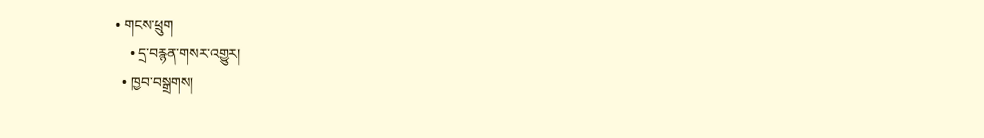• གངས་ཕྲུག
    • དྲ་བརྙན་གསར་འགྱུར།
  • ཁྱབ་བསྒྲགས།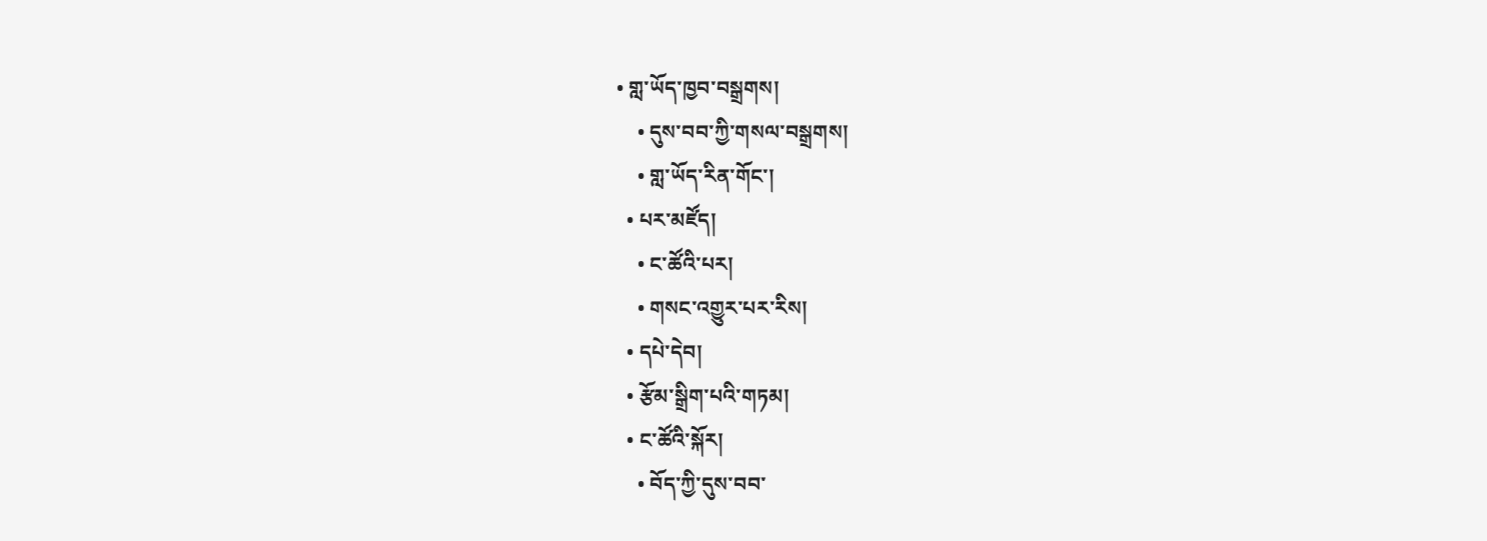• གླ་ཡོད་ཁྱབ་བསྒྲགས།
    • དུས་བབ་ཀྱི་གསལ་བསྒྲགས།
    • གླ་ཡོད་རིན་གོང་།
  • པར་མཛོད།
    • ང་ཚོའི་པར།
    • གསང་འགྱུར་པར་རིས།
  • དཔེ་དེབ།
  • རྩོམ་སྒྲིག་པའི་གཏམ།
  • ང་ཚོའི་སྐོར།
    • བོད་ཀྱི་དུས་བབ་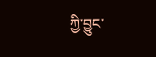ཀྱི་བྱུང་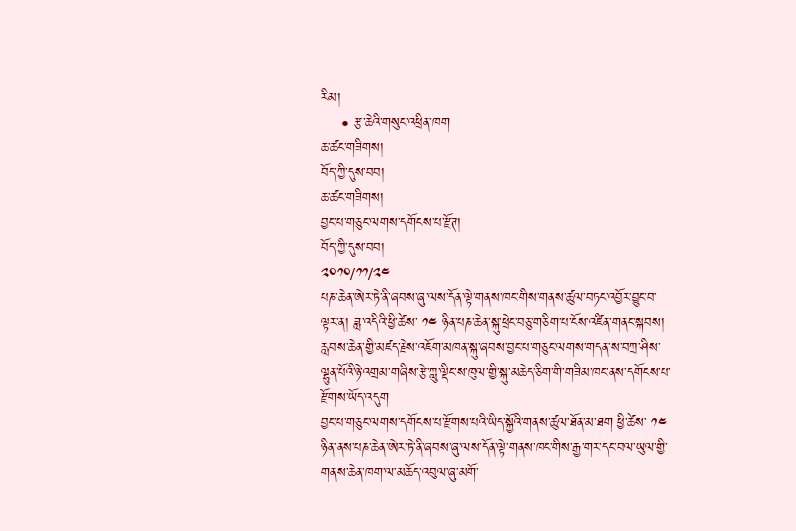རིམ།
    • རྩ་ཆེའི་གསུང་འཕྲིན་ཁག
ཆ་ཚང་གཟིགས།
བོད་ཀྱི་དུས་བབ།
ཆ་ཚང་གཟིགས།
བྱང་པ་གཅུང་ལགས་དགོངས་པ་རྫོཊ།
བོད་ཀྱི་དུས་བབ།
༢༠༡༠/༡༡/༢༤
པཎ་ཆེན་ཨེར་ཏེ་ནི་ཞབས་ཞུ་ལས་དོན་ལྟེ་གནས་ཁང་གིས་གནས་ཚུལ་བཏང་འབྱོར་བྱུང་བ་ལྟར་ན། ཟླ་འདིའི་ཕྱི་ཚེས་ ༡༤ ཉིན་པཎ་ཆེན་སྐུ་ཕྲེང་བཅུ་གཅིག་པ་ངོས་འཛིན་གནང་སྐབས། རླབས་ཆེན་གྱི་མཛད་རྗེས་འཇོག་མཁན་སྐུ་ཞབས་བྱང་པ་གཅུང་ལགས་གདན་ས་བཀྲ་ཤིས་ལྷུན་པོའི་ཉེ་འགྲམ་གཞིས་རྩེ་ཀླུ་ལྡིང་ས་ཁུལ་གྱི་སྐུ་མཆེད་ཅིག་གི་གཟིམ་ཁང་ནས་དགོངས་པ་རྫོགས་ཡོད་འདུག
བྱང་པ་གཅུང་ལགས་དགོངས་པ་རྫོགས་པའི་ཡིད་སྐྱོའི་གནས་ཚུལ་ཐོན་མ་ཐག ཕྱི་ཚེས་ ༡༤ ཉིན་ནས་པཎ་ཆེན་ཨེར་ཏེ་ནི་ཞབས་ཞུ་ལས་དོན་ལྟེ་གནས་ཁང་གིས་རྒྱ་གར་དང་བལ་ཡུལ་གྱི་གནས་ཆེན་ཁག་ལ་མཆོད་འབུལ་ཞུ་མགོ་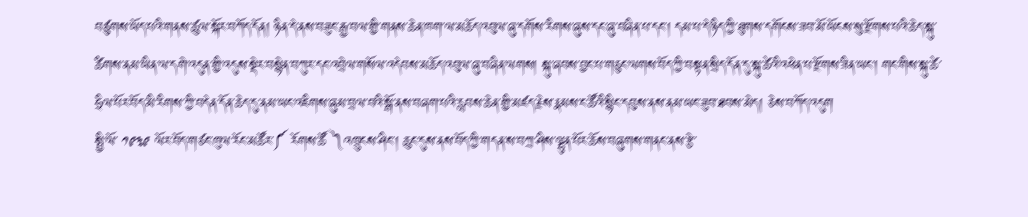བཙུགས་ཡོད་པའི་གནས་ཚུལ་སྐོར་བཀོད་དོན། ཉིན་དེ་ནས་བཟུང་རྒྱ་བལ་གྱི་གནས་ཆེན་ཁག་ལ་མཆོད་འབུལ་ཞུ་དགོས་རིགས་ཞུས་དང་ཞུ་བཞིན་པ་དང་། དམ་པ་དེ་ཉིད་ཀྱི་ཐུགས་དགོངས་ཟབ་མོ་ཡོངས་སུ་རྫོགས་པའི་ཆེད་སྐུ་ཚིགས་ནམ་ཡིན་ལ་དགེ་འདུན་གྱི་འདུས་སྡེར་བསྙེན་བཀུར་དང་འབྲེལ་གསོལ་འདེབས་མཆོད་འབུལ་ཞུ་བཞིན་ལགས། སྐུ་ཞབས་བྱང་པ་གཅུང་ལགས་བོད་ཀྱི་བསྟན་སྲིད་དོན་དུ་སྐུ་ཚེའི་འཕེན་པ་རྫོགས་ཟིན་ཡང་། གང་གིས་སྐུ་ཚེ་ཧྲིལ་པོར་བོད་མི་རིགས་ཀྱི་བདེན་དོན་ཆེད་དུ་ནམ་ཡང་འཇིགས་ཞུམ་བྲལ་བའི་སྒོ་ནས་བཞག་པའི་རླབས་ཆེན་གྱི་མཛད་རྗེས་རྣམས་ང་ཚོའི་སྙིང་དབུས་ནས་ནམ་ཡང་ཟུབ་ཐབས་མེད། ཅེས་བཀོད་འདུག
སྤྱི་ལོ་ ༡༩༣༩ ལོར་བོད་གཙང་ཁུལ་རོང་མཚོར་༼ རོགས་ཚོ ༽འཁྲུངས་ཤིང་། ཆུང་དུས་ནས་བོད་ཀྱི་གདན་ས་བཀྲ་ཤིས་ལྷུན་པོར་ཆོས་བཞུགས་གནང་ནས་རྩེ་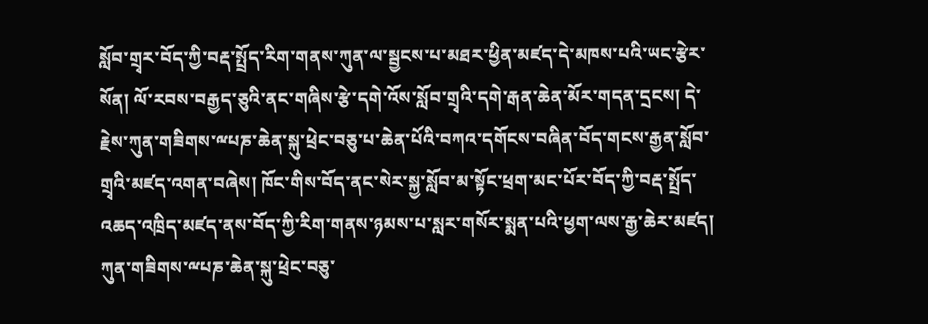སློབ་གྲྭར་བོད་ཀྱི་བརྡ་སྤྲོད་རིག་གནས་ཀུན་ལ་སྦྱངས་པ་མཐར་ཕྱིན་མཛད་དེ་མཁས་པའི་ཡང་རྩེར་སོན། ལོ་རབས་བརྒྱད་ཅུའི་ནང་གཞིས་རྩེ་དགེ་འོས་སློབ་གྲྭའི་དགེ་རྒན་ཆེན་མོར་གདན་དྲངས། དེ་རྗེས་ཀུན་གཟིགས་ྋཔཎ་ཆེན་སྐུ་ཕྲེང་བཅུ་པ་ཆེན་པོའི་བཀའ་དགོངས་བཞིན་བོད་གངས་རྒྱན་སློབ་གྲྭའི་མཛད་འགན་བཞེས། ཁོང་གིས་བོད་ནང་སེར་སྐྱ་སློབ་མ་སྟོང་ཕྲག་མང་པོར་བོད་ཀྱི་བརྡ་སྤྲོད་འཆད་འཁྲིད་མཛད་ནས་བོད་ཀྱི་རིག་གནས་ཉམས་པ་སླར་གསོར་སྨན་པའི་ཕྱག་ལས་རྒྱ་ཆེར་མཛད། ཀུན་གཟིགས་ྋཔཎ་ཆེན་སྐུ་ཕྲེང་བཅུ་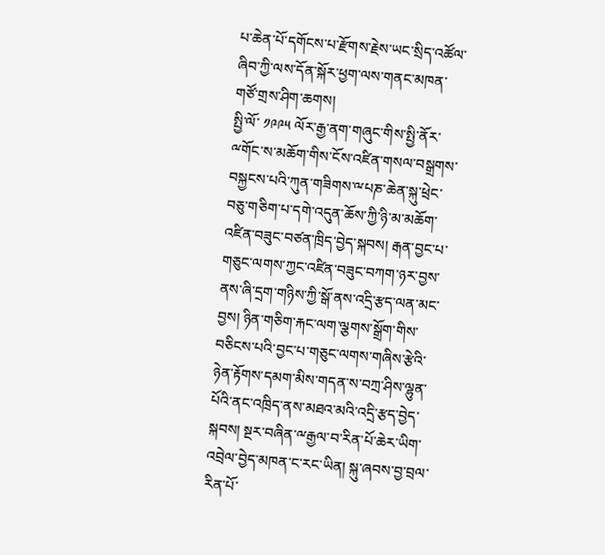པ་ཆེན་པོ་དགོངས་པ་རྫོགས་རྗེས་ཡང་སྲིད་འཚོལ་ཞིབ་ཀྱི་ལས་དོན་སྐོར་ཕྱག་ལས་གནང་མཁན་གཙོ་གྲས་ཤིག་ཆགས།
སྤྱི་ལོ་ ༡༩༩༥ ལོར་རྒྱ་ནག་གཞུང་གིས་སྤྱི་ནོར་ྋགོང་ས་མཆོག་གིས་ངོས་འཛིན་གསལ་བསྒྲགས་བསྐྱངས་པའི་ཀུན་གཟིགས་ྋཔཎ་ཆེན་སྐུ་ཕྲེང་བཅུ་གཅིག་པ་དགེ་འདུན་ཆོས་ཀྱི་ཉི་མ་མཆོག་འཛིན་བཟུང་བཙན་ཁྲིད་བྱེད་སྐབས། རྒན་བྱང་པ་གཅུང་ལགས་ཀྱང་འཛིན་བཟུང་བཀག་ཉར་བྱས་ནས་ཞི་དྲག་གཉིས་ཀྱི་སྒོ་ནས་འདྲི་རྩད་ལན་མང་བྱས། ཉིན་གཅིག་རྐང་ལག་ལྕགས་སྒྲོག་གིས་བཅིངས་པའི་བྱང་པ་གཅུང་ལགས་གཞིས་རྩེའི་ཉེན་རྟོགས་དམག་མིས་གདན་ས་བཀྲ་ཤིས་ལྷུན་པོའི་ནང་འཁྲིད་ནས་མཐའ་མའི་འདྲི་རྩད་བྱེད་སྐབས། སྔར་བཞིན་ྋརྒྱལ་བ་རིན་པོ་ཆེར་ཡིག་འབྲེལ་བྱེད་མཁན་ང་རང་ཡིན། སྐུ་ཞབས་བྱ་བྲལ་རིན་པོ་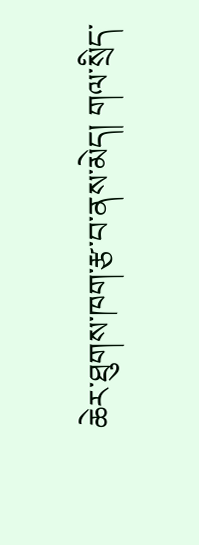ཆེར་ཐུགས་ཁག་རྩ་བ་ནས་མེད། གལ་སྲིད་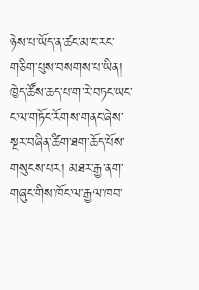ཉེས་པ་ཡོད་ན་ཚང་མ་ང་རང་གཅིག་པུས་བསགས་པ་ཡིན། ཁྱེད་ཚོས་ཆད་པ་ག་རེ་བཏང་ཡང་ང་ལ་གཏོང་རོགས་གནང་ཞེས་སྔར་བཞིན་ཚིག་ཐག་ཆོད་པོས་གསུངས་པར། མཐར་རྒྱ་ནག་གཞུང་གིས་ཁོང་ལ་རྒྱལ་ཁབ་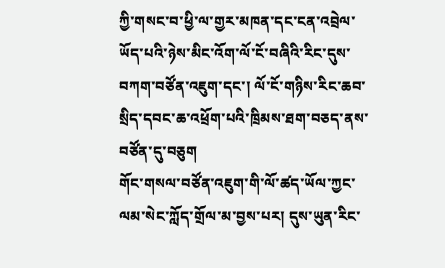ཀྱི་གསང་བ་ཕྱི་ལ་གྱར་མཁན་དང་ངན་འབྲེལ་ཡོད་པའི་ཉེས་མིང་འོག་ལོ་ངོ་བཞིའི་རིང་དུས་བཀག་བཙོན་འཇུག་དང་། ལོ་ངོ་གཉིས་རིང་ཆབ་སྲིད་དབང་ཆ་འཕྲོག་པའི་ཁྲིམས་ཐག་བཅད་ནས་བཙོན་དུ་བཅུག
གོང་གསལ་བཙོན་འཇུག་གི་ལོ་ཚད་ཡོལ་ཀྱང་ལམ་སེང་ཀློད་གྲོལ་མ་བྱས་པར། དུས་ཡུན་རིང་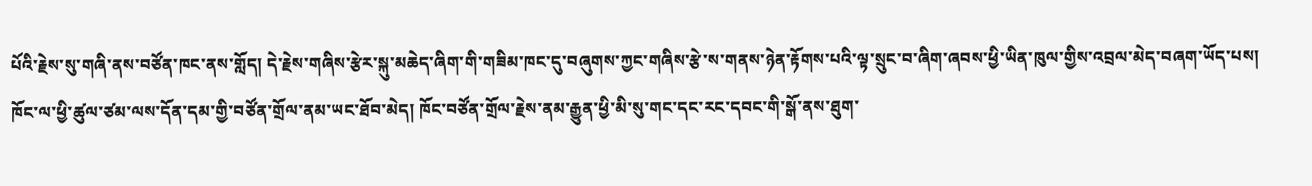པོའི་རྗེས་སུ་གཞི་ནས་བཙོན་ཁང་ནས་གློད། དེ་རྗེས་གཞིས་རྩེར་སྐུ་མཆེད་ཞིག་གི་གཟིམ་ཁང་དུ་བཞུགས་ཀྱང་གཞིས་རྩེ་ས་གནས་ཉེན་རྟོགས་པའི་ལྟ་སྲུང་བ་ཞིག་ཞབས་ཕྱི་ཡིན་ཁུལ་གྱིས་འབྲལ་མེད་བཞག་ཡོད་པས། ཁོང་ལ་ཕྱི་ཚུལ་ཙམ་ལས་དོན་དམ་གྱི་བཙོན་གྲོལ་ནམ་ཡང་ཐོབ་མེད། ཁོང་བཙོན་གྲོལ་རྗེས་ནམ་རྒྱུན་ཕྱི་མི་སུ་གང་དང་རང་དབང་གི་སྒོ་ནས་ཐུག་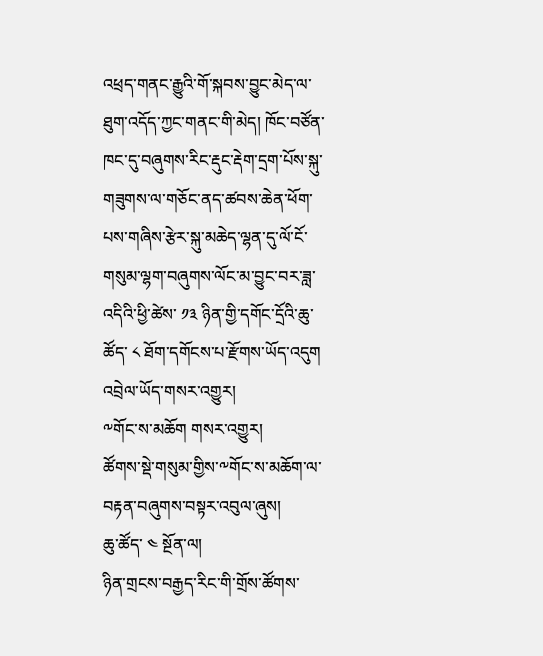འཕྲད་གནང་རྒྱུའི་གོ་སྐབས་བྱུང་མེད་ལ་ཐུག་འདོད་ཀྱང་གནང་གི་མེད། ཁོང་བཙོན་ཁང་དུ་བཞུགས་རིང་རྡུང་རྡེག་དྲག་པོས་སྐུ་གཟུགས་ལ་གཅོང་ནད་ཚབས་ཆེན་ཕོག་པས་གཞིས་རྩེར་སྐུ་མཆེད་ལྷན་དུ་ལོ་ངོ་གསུམ་ལྷག་བཞུགས་ལོང་མ་བྱུང་བར་ཟླ་འདིའི་ཕྱི་ཚེས་ ༡༣ ཉིན་གྱི་དགོང་དྲོའི་ཆུ་ཚོད་ ༨ ཐོག་དགོངས་པ་རྫོགས་ཡོད་འདུག
འབྲེལ་ཡོད་གསར་འགྱུར།
༸གོང་ས་མཆོག གསར་འགྱུར།
ཚོགས་སྡེ་གསུམ་གྱིས་༸གོང་ས་མཆོག་ལ་བརྟན་བཞུགས་བསྟར་འབུལ་ཞུས།
ཆུ་ཚོད་ ༤ སྔོན་ལ།
ཉིན་གྲངས་བརྒྱད་རིང་གི་གྲོས་ཚོགས་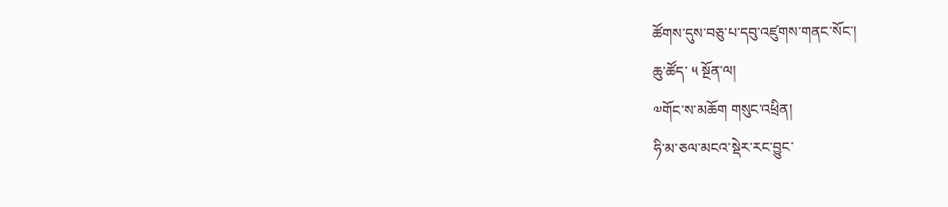ཚོགས་དུས་བཅུ་པ་དབུ་འཛུགས་གནང་སོང་།
ཆུ་ཚོད་ ༥ སྔོན་ལ།
༧གོང་ས་མཆོག གསུང་འཕྲིན།
ཧི་མ་ཅལ་མངའ་སྡེར་རང་བྱུང་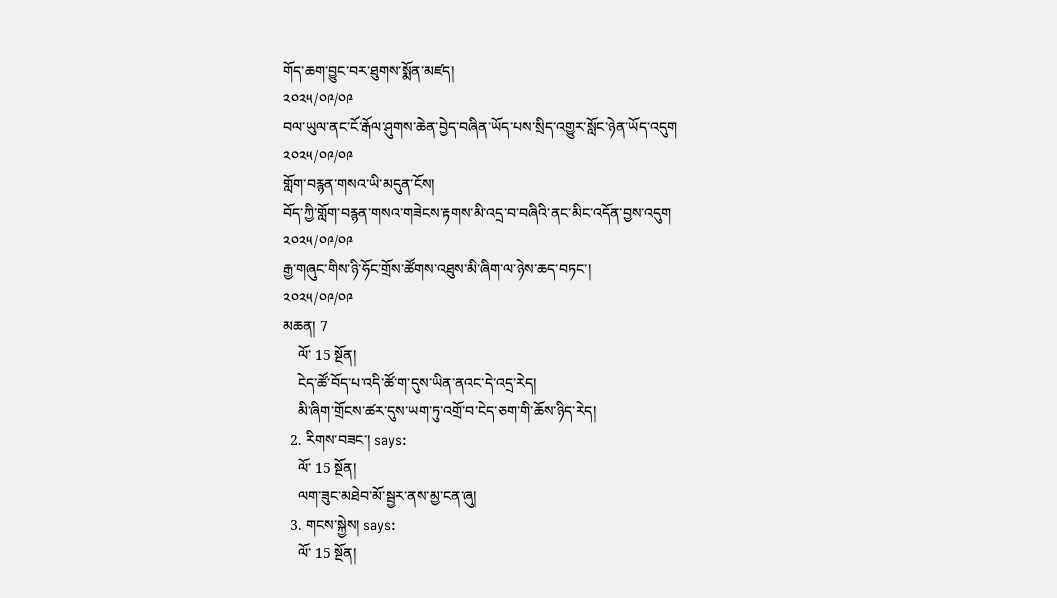གོད་ཆག་བྱུང་བར་ཐུགས་སྨོན་མཛད།
༢༠༢༥/༠༩/༠༩
བལ་ཡུལ་ནང་ངོ་རྒོལ་ཤུགས་ཆེན་བྱེད་བཞིན་ཡོད་པས་སྲིད་འགྱུར་སློང་ཉེན་ཡོད་འདུག
༢༠༢༥/༠༩/༠༩
གློག་བརྙན་གསའ་ཡི་མདུན་ངོས།
བོད་ཀྱི་གློག་བརྙན་གསའ་གཟེངས་རྟགས་མི་འདྲ་བ་བཞིའི་ནང་མིང་འདོན་བྱས་འདུག
༢༠༢༥/༠༩/༠༩
རྒྱ་གཞུང་གིས་ཉི་ཧོང་གྲོས་ཚོགས་འཐུས་མི་ཞིག་ལ་ཉེས་ཆད་བཏང་།
༢༠༢༥/༠༩/༠༩
མཆན། 7
    ལོ་ 15 སྔོན།
    ངེད་ཚོ་བོད་པ་འདི་ཚོ་ག་དུས་ཡིན་ནའང་དེ་འདྲ་རེད།
    མི་ཞིག་གྲོངས་ཚར་དུས་ཡག་ཏུ་འགྲོ་བ་ངེད་ཅག་གི་ཆོས་ཉིད་རེད།
  2. རིགས་བཟང་། says:
    ལོ་ 15 སྔོན།
    ལག་ཟུང་མཐེབ་མོ་སྦྱར་ནས་མྱ་ངན་ཞུ།
  3. གངས་སྐྱེས། says:
    ལོ་ 15 སྔོན།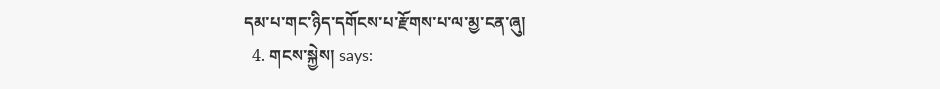དམ་པ་གང་ཉིད་དགོངས་པ་རྫོགས་པ་ལ་མྱ་ངན་ཞུ།
  4. གངས་སྐྱེས། says: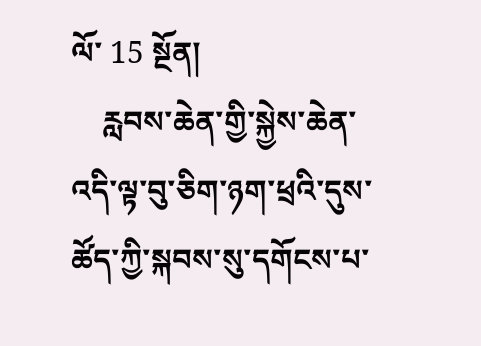ལོ་ 15 སྔོན།
    རླབས་ཆེན་གྱི་སྐྱེས་ཆེན་འདི་ལྟ་བུ་ཅིག་ཉག་ཕྲའི་དུས་ཚོད་ཀྱི་སྐབས་སུ་དགོངས་པ་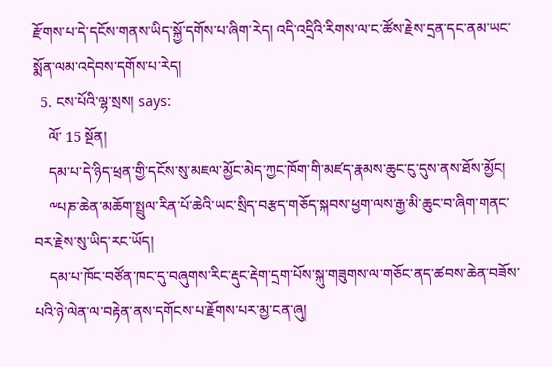རྫོགས་པ་དེ་དངོས་གནས་ཡིད་སྐྱོ་དགོས་པ་ཞིག་རེད། འདི་འདྲིའི་རིགས་ལ་ང་ཚོས་རྗེས་དྲན་དང་ནམ་ཡང་སྨོན་ལམ་འདེབས་དགོས་པ་རེད།
  5. ངས་པོའི་ལྷ་སྲས། says:
    ལོ་ 15 སྔོན།
    དམ་པ་དེ་ཉིད་ཕྲན་གྱི་དངོས་སུ་མཇལ་མྱོང་མེད་ཀྱང་ཁོག་གི་མཛད་རྣམས་ཆུང་ངུ་དུས་ནས་ཐོས་མྱོང།
    ༸པཎ་ཆེན་མཆོག་སྤྲུལ་རིན་པོ་ཆེའི་ཡང་སྲིད་བརྩད་གཅོད་སྐབས་ཕྱག་ལས་རྒྱ་མི་ཆུང་བ་ཞིག་གནང་བར་རྗེས་སུ་ཡིད་རང་ཡོད།
    དམ་པ་ཁོང་བཙོན་ཁང་དུ་བཞུགས་རིང་རྡུང་རྡེག་དྲག་པོས་སྐུ་གཟུགས་ལ་གཅོང་ནད་ཚབས་ཆེན་བཟོས་པའི་ཉེ་ལེན་ལ་བརྟེན་ནས་དགོངས་པ་རྗོགས་པར་མྱ་ངན་ཞུ།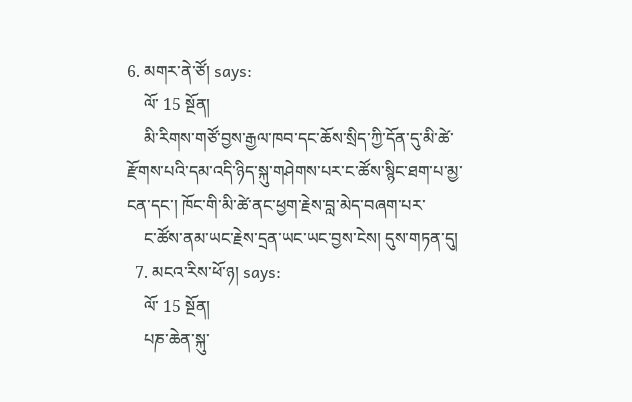6. མགར་ནེ་ཙོ། says:
    ལོ་ 15 སྔོན།
    མི་རིགས་གཙོ་བྱས་རྒྱལ་ཁབ་དང་ཆོས་སྲིད་ཀྱི་དོན་དུ་མི་ཚེ་རྫོགས་པའི་དམ་འདི་ཉིད་སྐུ་གཤེགས་པར་ང་ཚོས་སྙིང་ཐག་པ་མྱ་ངན་དང་། ཁོང་གི་མི་ཚེ་ནང་ཕྱག་རྗེས་བླ་མེད་བཞག་པར་
    ང་ཚོས་ནམ་ཡང་རྗེས་དྲན་ཡང་ཡང་བྱས་ངེས། དུས་གཏན་དུ།
  7. མངའ་རིས་ཕོ་ཉ། says:
    ལོ་ 15 སྔོན།
    པཎ་ཆེན་སྐུ་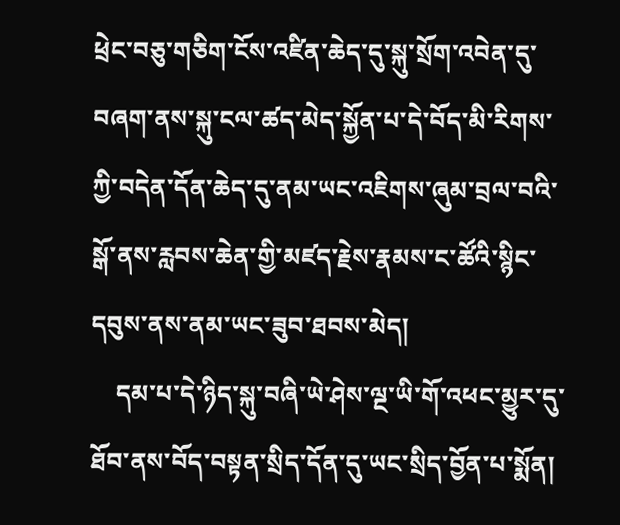ཕྲེང་བཅུ་གཅིག་ངོས་འཛིན་ཆེད་དུ་སྐུ་སྲོག་འབེན་དུ་བཞག་ནས་སྐུ་ངལ་ཚད་མེད་སྐྱོན་པ་དེ་བོད་མི་རིགས་ཀྱི་བདེན་དོན་ཆེད་དུ་ནམ་ཡང་འཇིགས་ཞུམ་བྲལ་བའི་སྒོ་ནས་རླབས་ཆེན་གྱི་མཛད་རྗེས་རྣམས་ང་ཚོའི་སྙིང་དབུས་ནས་ནམ་ཡང་ཟུབ་ཐབས་མེད།
    དམ་པ་དེ་ཉིད་སྐུ་བཞི་ཡེ་ཤེས་ལྔ་ཡི་གོ་འཕང་མྱུར་དུ་ཐོབ་ནས་བོད་བསྟན་སྲིད་དོན་དུ་ཡང་སྲིད་བྱོན་པ་སྨོན།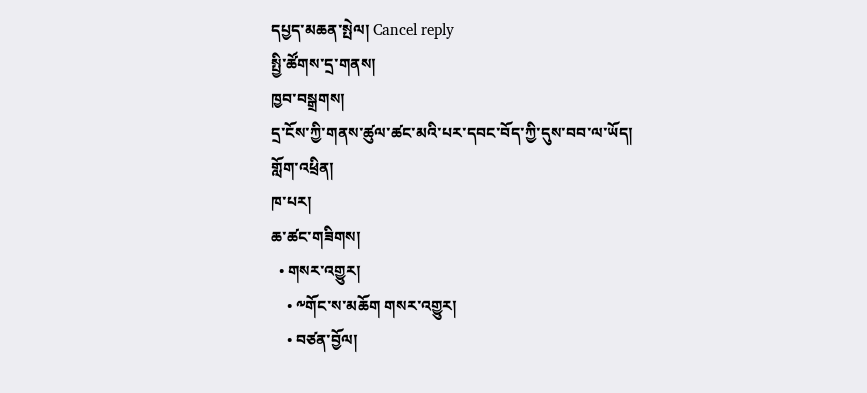དཔྱད་མཆན་སྤེལ། Cancel reply
སྤྱི་ཚོགས་དྲ་གནས།
ཁྱབ་བསྒྲགས།
དྲ་ངོས་ཀྱི་གནས་ཚུལ་ཚང་མའི་པར་དབང་བོད་ཀྱི་དུས་བབ་ལ་ཡོད།
གློག་འཕྲིན།
ཁ་པར།
ཆ་ཚང་གཟིགས།
  • གསར་འགྱུར།
    • ༸གོང་ས་མཆོག གསར་འགྱུར།
    • བཙན་བྱོལ།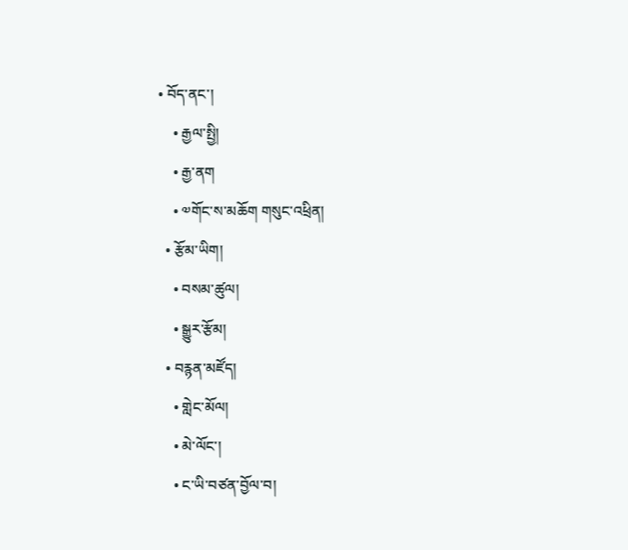• བོད་ནང་།
    • རྒྱལ་སྤྱི།
    • རྒྱ་ནག
    • ༧གོང་ས་མཆོག གསུང་འཕྲིན།
  • རྩོམ་ཡིག།
    • བསམ་ཚུལ།
    • སྒྱུར་རྩོམ།
  • བརྙན་མཛོད།
    • གླེང་མོལ།
    • མེ་ལོང་།
    • ང་ཡི་བཙན་བྱོལ་བ།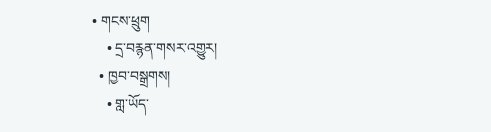• གངས་ཕྲུག
    • དྲ་བརྙན་གསར་འགྱུར།
  • ཁྱབ་བསྒྲགས།
    • གླ་ཡོད་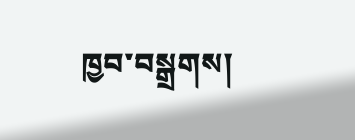ཁྱབ་བསྒྲགས།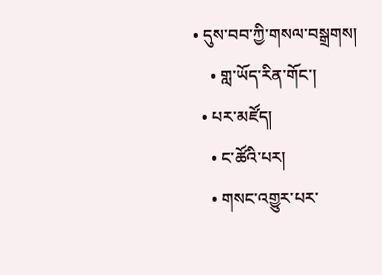• དུས་བབ་ཀྱི་གསལ་བསྒྲགས།
    • གླ་ཡོད་རིན་གོང་།
  • པར་མཛོད།
    • ང་ཚོའི་པར།
    • གསང་འགྱུར་པར་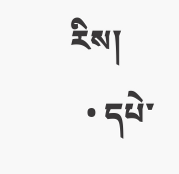རིས།
  • དཔེ་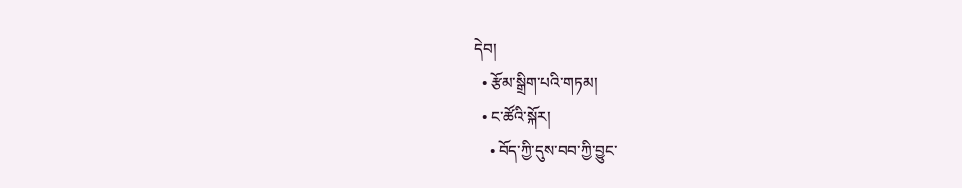དེབ།
  • རྩོམ་སྒྲིག་པའི་གཏམ།
  • ང་ཚོའི་སྐོར།
    • བོད་ཀྱི་དུས་བབ་ཀྱི་བྱུང་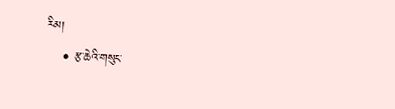རིམ།
    • རྩ་ཆེའི་གསུང་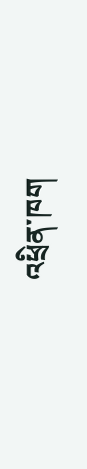འཕྲིན་ཁག